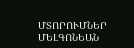ՄՏՈՐՈՒՄՆԵՐ ՄԵԼԳՈՆԵԱՆ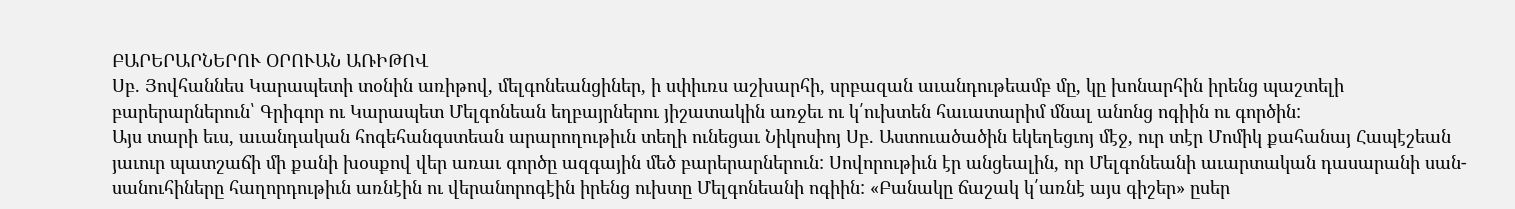ԲԱՐԵՐԱՐՆԵՐՈՒ ՕՐՈՒԱՆ ԱՌԻԹՈՎ
Սբ. Յովհաննես Կարապետի տօնին առիթով, մելգոնեանցիներ, ի սփիւռս աշխարհի, սրբազան աւանդութեամբ մը, կը խոնարհին իրենց պաշտելի բարերարներուն՝ Գրիգոր ու Կարապետ Մելգոնեան եղբայրներու յիշատակին առջեւ ու կ՛ուխտեն հաւատարիմ մնալ անոնց ոգիին ու գործին:
Այս տարի եւս, աւանդական հոգեհանգստեան արարողութիւն տեղի ունեցաւ Նիկոսիոյ Սբ. Աստուածածին եկեղեցւոյ մէջ, ուր տէր Մոմիկ քահանայ Հապէշեան յաւուր պատշաճի մի քանի խօսքով վեր առաւ գործը ազգային մեծ բարերարներուն: Սովորութիւն էր անցեալին, որ Մելգոնեանի աւարտական դասարանի սան-սանուհիները հաղորդութիւն առնէին ու վերանորոգէին իրենց ուխտը Մելգոնեանի ոգիին: «Բանակը ճաշակ կ՛առնէ այս գիշեր» ըսեր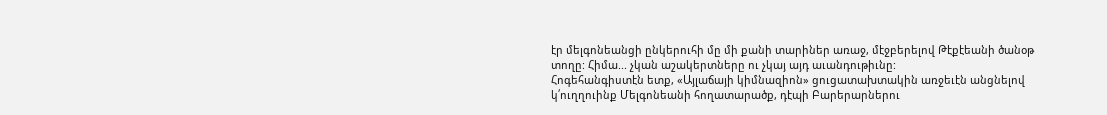էր մելգոնեանցի ընկերուհի մը մի քանի տարիներ առաջ, մէջբերելով Թէքէեանի ծանօթ տողը: Հիմա... չկան աշակերտները ու չկայ այդ աւանդութիւնը:
Հոգեհանգիստէն ետք, «Այլաճայի կիմնազիոն» ցուցատախտակին առջեւէն անցնելով կ՛ուղղուինք Մելգոնեանի հողատարածք, դէպի Բարերարներու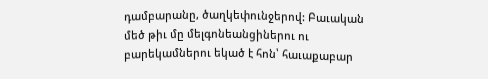դամբարանը, ծաղկեփունջերով: Բաւական մեծ թիւ մը մելգոնեանցիներու ու բարեկամներու եկած է հոն՝ հաւաքաբար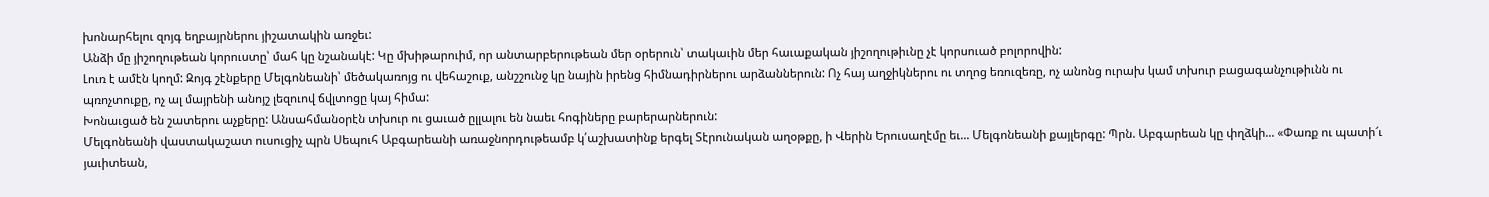խոնարհելու զոյգ եղբայրներու յիշատակին առջեւ:
Անձի մը յիշողութեան կորուստը՝ մահ կը նշանակէ: Կը մխիթարուիմ, որ անտարբերութեան մեր օրերուն՝ տակաւին մեր հաւաքական յիշողութիւնը չէ կորսուած բոլորովին:
Լուռ է ամէն կողմ: Զոյգ շէնքերը Մելգոնեանի՝ մեծակառոյց ու վեհաշուք, անշշունջ կը նային իրենց հիմնադիրներու արձաններուն: Ոչ հայ աղջիկներու ու տղոց եռուզեռը, ոչ անոնց ուրախ կամ տխուր բացագանչութիւնն ու պռոչտուքը, ոչ ալ մայրենի անոյշ լեզուով ճվլտոցը կայ հիմա:
Խոնաւցած են շատերու աչքերը: Անսահմանօրէն տխուր ու ցաւած ըլլալու են նաեւ հոգիները բարերարներուն:
Մելգոնեանի վաստակաշատ ուսուցիչ պրն Սեպուհ Աբգարեանի առաջնորդութեամբ կ՛աշխատինք երգել Տէրունական աղօթքը, ի Վերին Երուսաղէմը եւ... Մելգոնեանի քայլերգը: Պրն. Աբգարեան կը փղձկի... «Փառք ու պատի՜ւ յաւիտեան,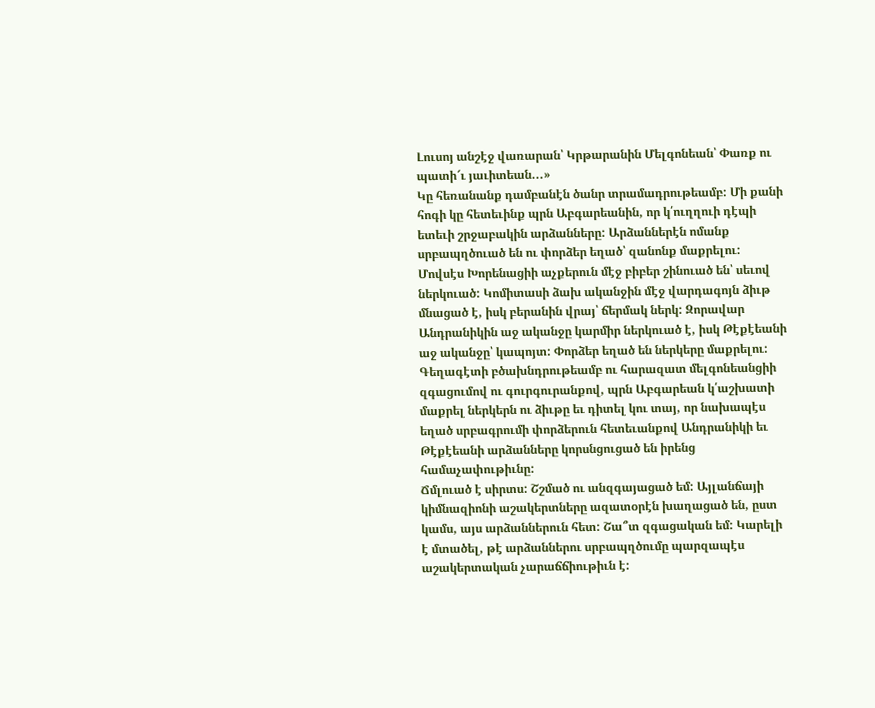Լուսոյ անշէջ վառարան՝ Կրթարանին Մելգոնեան՝ Փառք ու պատի՜ւ յաւիտեան...»
Կը հեռանանք դամբանէն ծանր տրամադրութեամբ: Մի քանի հոգի կը հետեւինք պրն Աբգարեանին, որ կ՛ուղղուի դէպի ետեւի շրջաբակին արձանները: Արձաններէն ոմանք սրբապղծուած են ու փորձեր եղած՝ զանոնք մաքրելու:
Մովսէս Խորենացիի աչքերուն մէջ բիբեր շինուած են՝ սեւով ներկուած: Կոմիտասի ձախ ականջին մէջ վարդագոյն ձիւթ մնացած է, իսկ բերանին վրայ՝ ճերմակ ներկ: Զորավար Անդրանիկին աջ ականջը կարմիր ներկուած է, իսկ Թէքէեանի աջ ականջը՝ կապոյտ: Փորձեր եղած են ներկերը մաքրելու:
Գեղագէտի բծախնդրութեամբ ու հարազատ մելգոնեանցիի զգացումով ու գուրգուրանքով, պրն Աբգարեան կ՛աշխատի մաքրել ներկերն ու ձիւթը եւ դիտել կու տայ, որ նախապէս եղած սրբագրումի փորձերուն հետեւանքով Անդրանիկի եւ Թէքէեանի արձանները կորսնցուցած են իրենց համաչափութիւնը:
Ճմլուած է սիրտս: Շշմած ու անզգայացած եմ: Այլանճայի կիմնազիոնի աշակերտները ազատօրէն խաղացած են, ըստ կամս, այս արձաններուն հետ: Շա՞տ զգացական եմ: Կարելի է մտածել, թէ արձաններու սրբապղծումը պարզապէս աշակերտական չարաճճիութիւն է: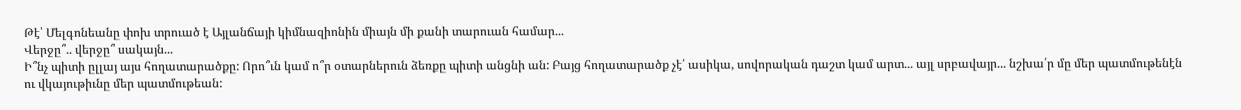Թէ՝ Մելգոնեանը փոխ տրուած է Այլանճայի կիմնազիոնին միայն մի քանի տարուան համար...
Վերջը՞.. վերջը՞ սակայն...
Ի՞նչ պիտի ըլլայ այս հողատարածքը: Որո՞ւն կամ ո՞ր օտարներուն ձեռքը պիտի անցնի ան: Բայց հողատարածք չէ՛ ասիկա, սովորական դաշտ կամ արտ... այլ սրբավայր... նշխա՛ր մը մեր պատմութենէն ու վկայութիւնը մեր պատմութեան: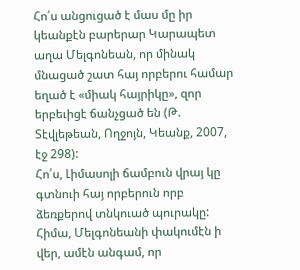Հո՛ս անցուցած է մաս մը իր կեանքէն բարերար Կարապետ աղա Մելգոնեան, որ մինակ մնացած շատ հայ որբերու համար եղած է «միակ հայրիկը», զոր երբեւիցէ ճանչցած են (Թ. Տէվլեթեան, Ողջոյն, Կեանք, 2007, էջ 298):
Հո՛ս, Լիմասոլի ճամբուն վրայ կը գտնուի հայ որբերուն որբ ձեռքերով տնկուած պուրակը: Հիմա, Մելգոնեանի փակումէն ի վեր, ամէն անգամ, որ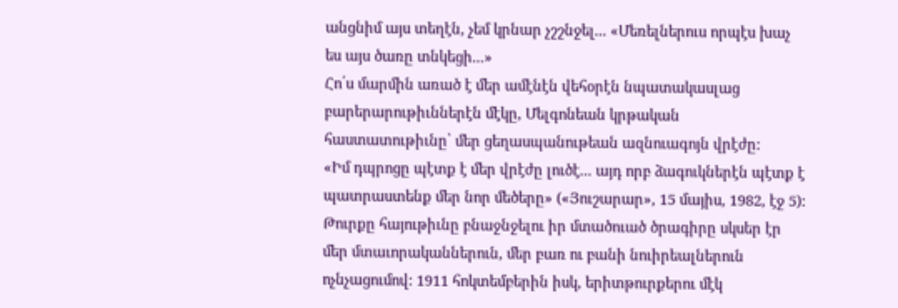անցնիմ այս տեղէն, չեմ կրնար չշշնջել... «Մեռելներուս որպէս խաչ ես այս ծառը տնկեցի...»
Հո՛ս մարմին առած է մեր ամէնէն վեհօրէն նպատակասլաց բարերարութիւններէն մէկը, Մելգոնեան կրթական հաստատութիւնը՝ մեր ցեղասպանութեան ազնուագոյն վրէժը:
«Իմ դպրոցը պէտք է մեր վրէժը լուծէ... այդ որբ ձագուկներէն պէտք է պատրաստենք մեր նոր մեծերը» («Յուշարար», 15 մայիս, 1982, էջ 5):
Թուրքը հայութիւնը բնաջնջելու իր մտածուած ծրագիրը սկսեր էր մեր մտաւորականներուն, մեր բառ ու բանի նուիրեալներուն ոչնչացումով: 1911 հոկտեմբերին իսկ, երիտթուրքերու մէկ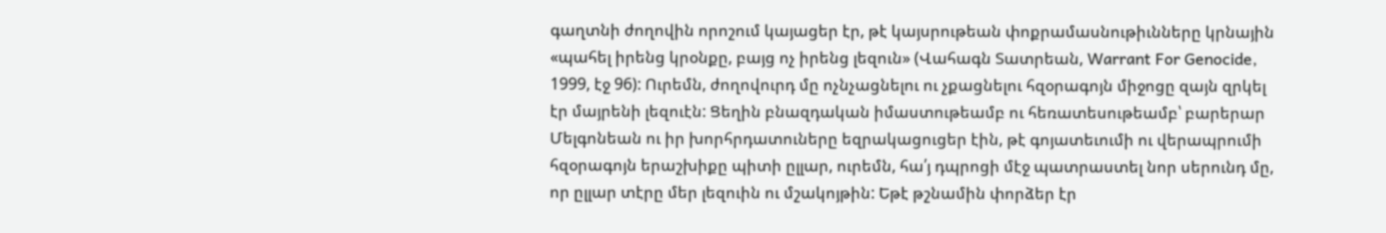գաղտնի ժողովին որոշում կայացեր էր, թէ կայսրութեան փոքրամասնութիւնները կրնային «պահել իրենց կրօնքը, բայց ոչ իրենց լեզուն» (Վահագն Տատրեան, Warrant For Genocide, 1999, էջ 96): Ուրեմն, ժողովուրդ մը ոչնչացնելու ու չքացնելու հզօրագոյն միջոցը զայն զրկել էր մայրենի լեզուէն: Ցեղին բնազդական իմաստութեամբ ու հեռատեսութեամբ՝ բարերար Մելգոնեան ու իր խորհրդատուները եզրակացուցեր էին, թէ գոյատեւումի ու վերապրումի հզօրագոյն երաշխիքը պիտի ըլլար, ուրեմն, հա՛յ դպրոցի մէջ պատրաստել նոր սերունդ մը, որ ըլլար տէրը մեր լեզուին ու մշակոյթին: Եթէ թշնամին փորձեր էր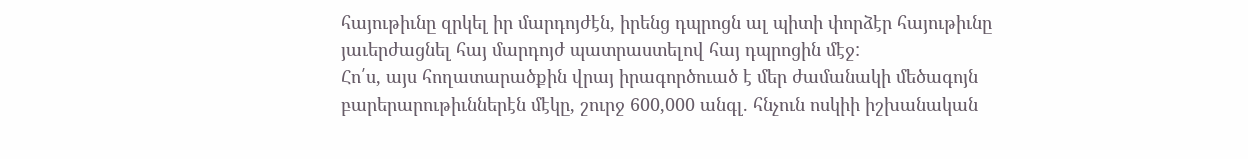հայութիւնը զրկել իր մարդոյժէն, իրենց դպրոցն ալ պիտի փորձէր հայութիւնը յաւերժացնել հայ մարդոյժ պատրաստելով հայ դպրոցին մէջ:
Հո՛ս, այս հողատարածքին վրայ իրագործուած է մեր ժամանակի մեծագոյն բարերարութիւններէն մէկը, շուրջ 600,000 անգլ. հնչուն ոսկիի իշխանական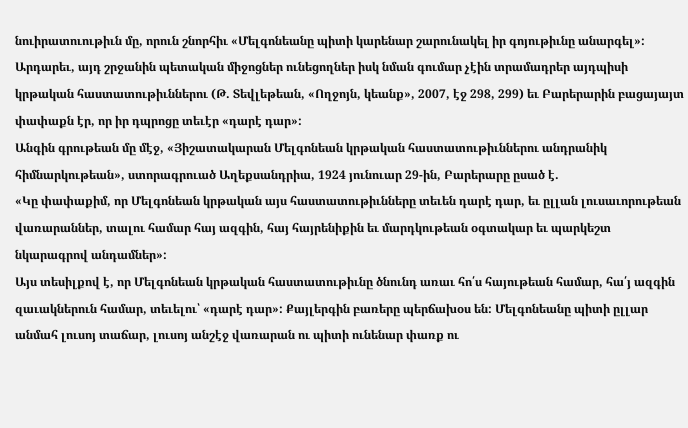նուիրատուութիւն մը, որուն շնորհիւ «Մելգոնեանը պիտի կարենար շարունակել իր գոյութիւնը անարգել»: Արդարեւ, այդ շրջանին պետական միջոցներ ունեցողներ իսկ նման գումար չէին տրամադրեր այդպիսի կրթական հաստատութիւններու (Թ. Տեվլեթեան, «Ողջոյն, կեանք», 2007, էջ 298, 299) եւ Բարերարին բացայայտ փափաքն էր, որ իր դպրոցը տեւէր «դարէ դար»:
Անգին գրութեան մը մէջ, «Յիշատակարան Մելգոնեան կրթական հաստատութիւններու անդրանիկ հիմնարկութեան», ստորագրուած Աղեքսանդրիա, 1924 յունուար 29-ին, Բարերարը ըսած է.
«Կը փափաքիմ, որ Մելգոնեան կրթական այս հաստատութիւնները տեւեն դարէ դար, եւ ըլլան լուսաւորութեան վառարաններ, տալու համար հայ ազգին, հայ հայրենիքին եւ մարդկութեան օգտակար եւ պարկեշտ նկարագրով անդամներ»:
Այս տեսիլքով է, որ Մելգոնեան կրթական հաստատութիւնը ծնունդ առաւ հո՛ս հայութեան համար, հա՛յ ազգին զաւակներուն համար, տեւելու՝ «դարէ դար»: Քայլերգին բառերը պերճախօս են: Մելգոնեանը պիտի ըլլար անմահ լուսոյ տաճար, լուսոյ անշէջ վառարան ու պիտի ունենար փառք ու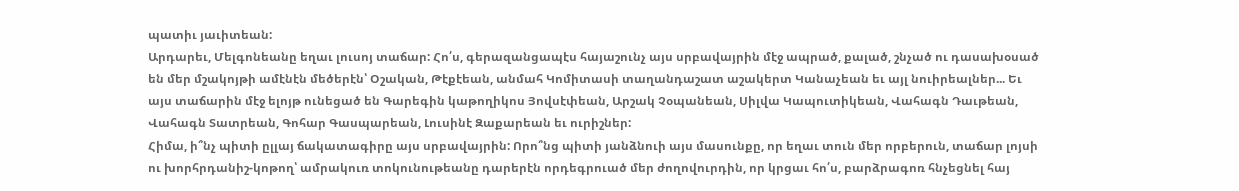պատիւ յաւիտեան:
Արդարեւ, Մելգոնեանը եղաւ լուսոյ տաճար: Հո՛ս, գերազանցապէս հայաշունչ այս սրբավայրին մէջ ապրած, քալած, շնչած ու դասախօսած են մեր մշակոյթի ամէնէն մեծերէն՝ Օշական, Թէքէեան, անմահ Կոմիտասի տաղանդաշատ աշակերտ Կանաչեան եւ այլ նուիրեալներ... Եւ այս տաճարին մէջ ելոյթ ունեցած են Գարեգին կաթողիկոս Յովսէփեան, Արշակ Չօպանեան, Սիլվա Կապուտիկեան, Վահագն Դաւթեան, Վահագն Տատրեան, Գոհար Գասպարեան, Լուսինէ Զաքարեան եւ ուրիշներ:
Հիմա, ի՞նչ պիտի ըլլայ ճակատագիրը այս սրբավայրին: Որո՞նց պիտի յանձնուի այս մասունքը, որ եղաւ տուն մեր որբերուն, տաճար լոյսի ու խորհրդանիշ-կոթող՝ ամրակուռ տոկունութեանը դարերէն որդեգրուած մեր ժողովուրդին, որ կրցաւ հո՛ս, բարձրագոռ հնչեցնել հայ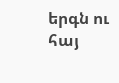երգն ու հայ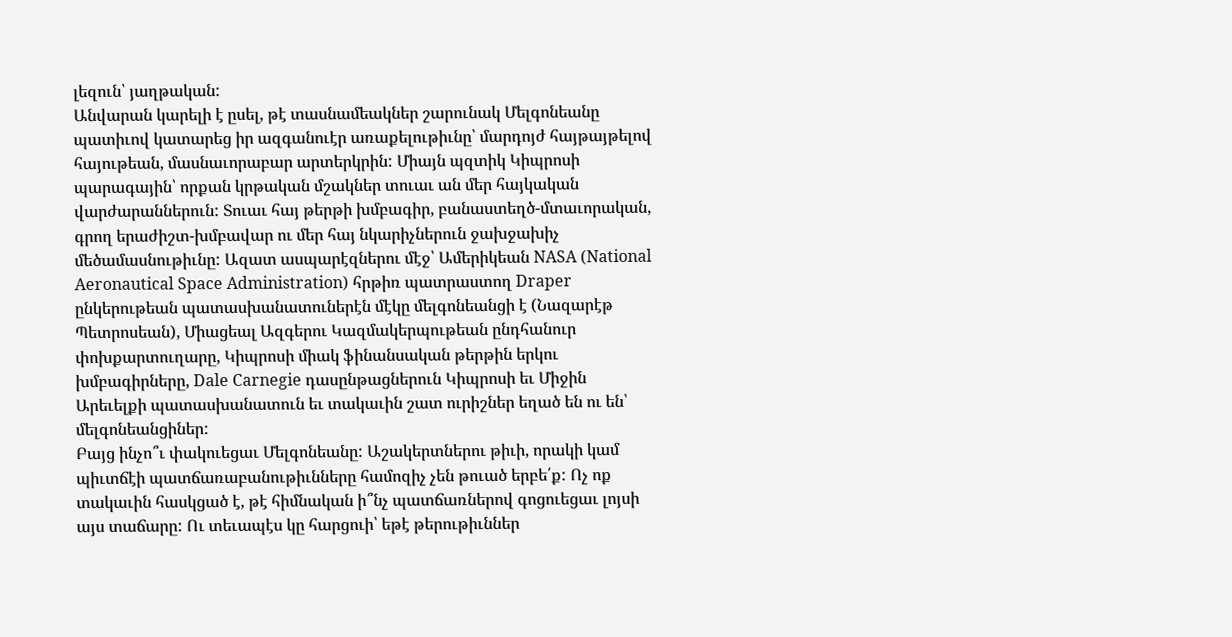լեզուն՝ յաղթական:
Անվարան կարելի է ըսել, թէ տասնամեակներ շարունակ Մելգոնեանը պատիւով կատարեց իր ազգանուէր առաքելութիւնը՝ մարդոյժ հայթայթելով հայութեան, մասնաւորաբար արտերկրին: Միայն պզտիկ Կիպրոսի պարագային՝ որքան կրթական մշակներ տուաւ ան մեր հայկական վարժարաններուն: Տուաւ հայ թերթի խմբագիր, բանաստեղծ-մտաւորական, գրող երաժիշտ-խմբավար ու մեր հայ նկարիչներուն ջախջախիչ մեծամասնութիւնը: Ազատ ասպարէզներու մէջ՝ Ամերիկեան NASA (National Aeronautical Space Administration) հրթիռ պատրաստող Draper ընկերութեան պատասխանատուներէն մէկը մելգոնեանցի է (Նազարէթ Պետրոսեան), Միացեալ Ազգերու Կազմակերպութեան ընդհանուր փոխքարտուղարը, Կիպրոսի միակ ֆինանսական թերթին երկու խմբագիրները, Dale Carnegie դասընթացներուն Կիպրոսի եւ Միջին Արեւելքի պատասխանատուն եւ տակաւին շատ ուրիշներ եղած են ու են՝ մելգոնեանցիներ:
Բայց ինչո՞ւ փակուեցաւ Մելգոնեանը: Աշակերտներու թիւի, որակի կամ պիւտճէի պատճառաբանութիւնները համոզիչ չեն թուած երբե՛ք: Ոչ ոք տակաւին հասկցած է, թէ հիմնական ի՞նչ պատճառներով գոցուեցաւ լոյսի այս տաճարը: Ու տեւապէս կը հարցուի՝ եթէ թերութիւններ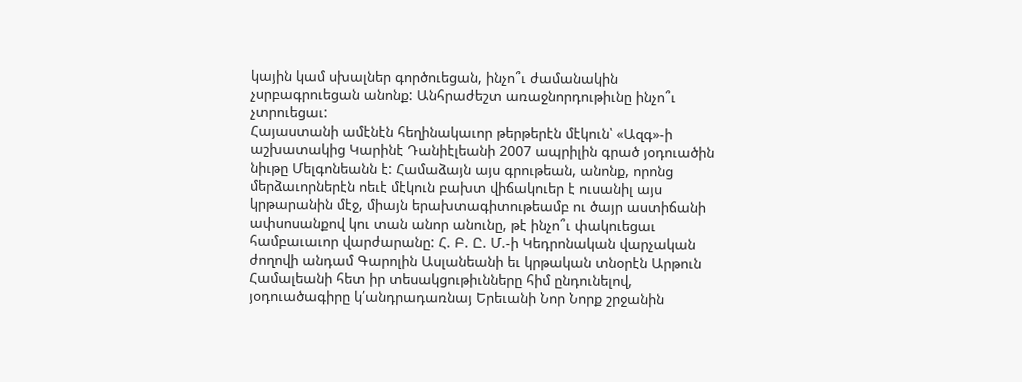կային կամ սխալներ գործուեցան, ինչո՞ւ ժամանակին չսրբագրուեցան անոնք: Անհրաժեշտ առաջնորդութիւնը ինչո՞ւ չտրուեցաւ:
Հայաստանի ամէնէն հեղինակաւոր թերթերէն մէկուն՝ «Ազգ»-ի աշխատակից Կարինէ Դանիէլեանի 2007 ապրիլին գրած յօդուածին նիւթը Մելգոնեանն է: Համաձայն այս գրութեան, անոնք, որոնց մերձաւորներէն ոեւէ մէկուն բախտ վիճակուեր է ուսանիլ այս կրթարանին մէջ, միայն երախտագիտութեամբ ու ծայր աստիճանի ափսոսանքով կու տան անոր անունը, թէ ինչո՞ւ փակուեցաւ համբաւաւոր վարժարանը: Հ. Բ. Ը. Մ.-ի Կեդրոնական վարչական ժողովի անդամ Գարոլին Ասլանեանի եւ կրթական տնօրէն Արթուն Համալեանի հետ իր տեսակցութիւնները հիմ ընդունելով, յօդուածագիրը կ՛անդրադառնայ Երեւանի Նոր Նորք շրջանին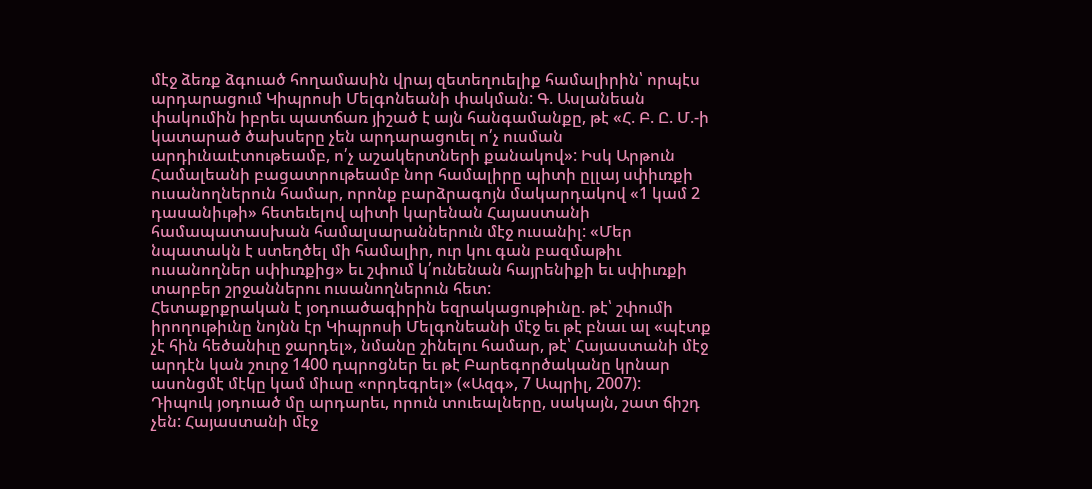մէջ ձեռք ձգուած հողամասին վրայ զետեղուելիք համալիրին՝ որպէս արդարացում Կիպրոսի Մելգոնեանի փակման: Գ. Ասլանեան փակումին իբրեւ պատճառ յիշած է այն հանգամանքը, թէ «Հ. Բ. Ը. Մ.-ի կատարած ծախսերը չեն արդարացուել ո՛չ ուսման արդիւնաւէտութեամբ, ո՛չ աշակերտների քանակով»: Իսկ Արթուն Համալեանի բացատրութեամբ նոր համալիրը պիտի ըլլայ սփիւռքի ուսանողներուն համար, որոնք բարձրագոյն մակարդակով «1 կամ 2 դասանիւթի» հետեւելով պիտի կարենան Հայաստանի համապատասխան համալսարաններուն մէջ ուսանիլ: «Մեր նպատակն է ստեղծել մի համալիր, ուր կու գան բազմաթիւ ուսանողներ սփիւռքից» եւ շփում կ՛ունենան հայրենիքի եւ սփիւռքի տարբեր շրջաններու ուսանողներուն հետ:
Հետաքրքրական է յօդուածագիրին եզրակացութիւնը. թէ՝ շփումի իրողութիւնը նոյնն էր Կիպրոսի Մելգոնեանի մէջ եւ թէ բնաւ ալ «պէտք չէ հին հեծանիւը ջարդել», նմանը շինելու համար, թէ՝ Հայաստանի մէջ արդէն կան շուրջ 1400 դպրոցներ եւ թէ Բարեգործականը կրնար ասոնցմէ մէկը կամ միւսը «որդեգրել» («Ազգ», 7 Ապրիլ, 2007):
Դիպուկ յօդուած մը արդարեւ, որուն տուեալները, սակայն, շատ ճիշդ չեն: Հայաստանի մէջ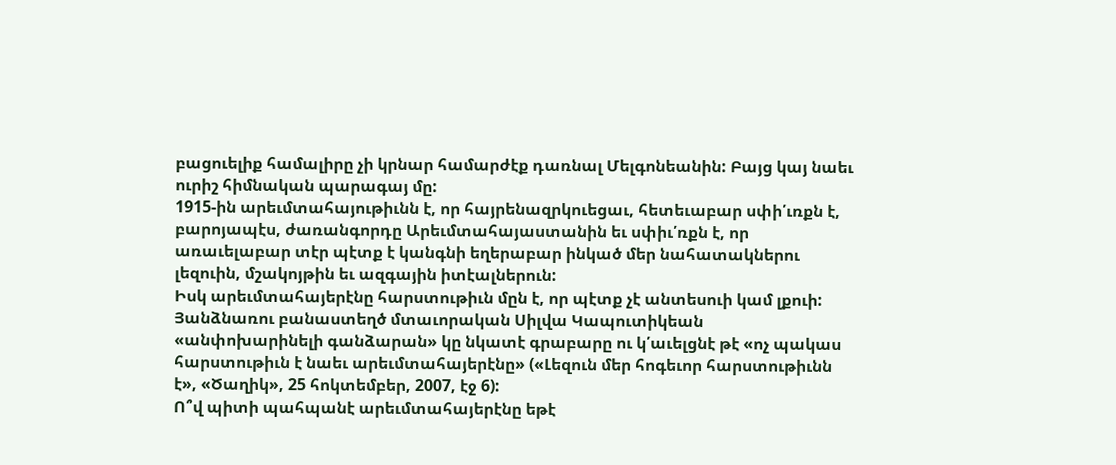բացուելիք համալիրը չի կրնար համարժէք դառնալ Մելգոնեանին: Բայց կայ նաեւ ուրիշ հիմնական պարագայ մը:
1915-ին արեւմտահայութիւնն է, որ հայրենազրկուեցաւ, հետեւաբար սփի՛ւռքն է, բարոյապէս, ժառանգորդը Արեւմտահայաստանին եւ սփիւ՛ռքն է, որ առաւելաբար տէր պէտք է կանգնի եղերաբար ինկած մեր նահատակներու լեզուին, մշակոյթին եւ ազգային իտէալներուն:
Իսկ արեւմտահայերէնը հարստութիւն մըն է, որ պէտք չէ անտեսուի կամ լքուի: Յանձնառու բանաստեղծ մտաւորական Սիլվա Կապուտիկեան «անփոխարինելի գանձարան» կը նկատէ գրաբարը ու կ՛աւելցնէ թէ «ոչ պակաս հարստութիւն է նաեւ արեւմտահայերէնը» («Լեզուն մեր հոգեւոր հարստութիւնն է», «Ծաղիկ», 25 հոկտեմբեր, 2007, էջ 6):
Ո՞վ պիտի պահպանէ արեւմտահայերէնը եթէ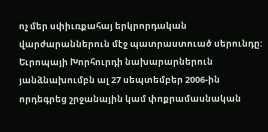ոչ մեր սփիւռքահայ երկրորդական վարժարաններուն մէջ պատրաստուած սերունդը:
Եւրոպայի Խորհուրդի նախարարներուն յանձնախումբն ալ 27 սեպտեմբեր 2006-ին որդեգրեց շրջանային կամ փոքրամասնական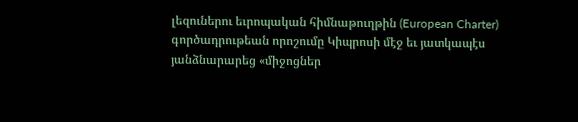լեզուներու եւրոպական հիմնաթուղթին (European Charter) գործադրութեան որոշումը Կիպրոսի մէջ եւ յատկապէս յանձնարարեց «միջոցներ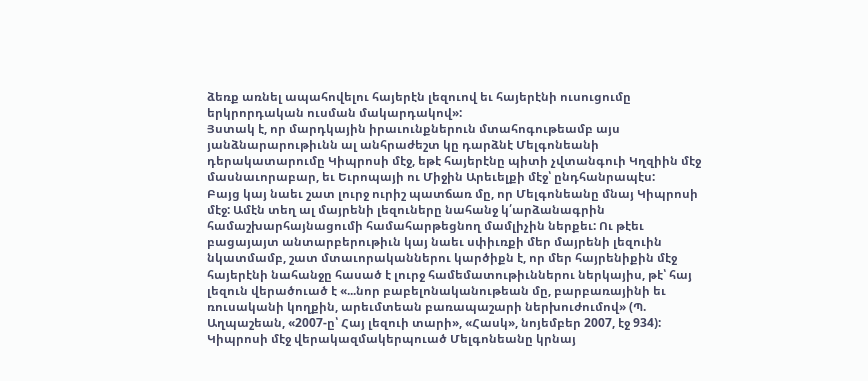ձեռք առնել ապահովելու հայերէն լեզուով եւ հայերէնի ուսուցումը երկրորդական ուսման մակարդակով»:
Յստակ է, որ մարդկային իրաւունքներուն մտահոգութեամբ այս յանձնարարութիւնն ալ անհրաժեշտ կը դարձնէ Մելգոնեանի դերակատարումը Կիպրոսի մէջ, եթէ հայերէնը պիտի չվտանգուի Կղզիին մէջ մասնաւորաբար, եւ Եւրոպայի ու Միջին Արեւելքի մէջ՝ ընդհանրապէս:
Բայց կայ նաեւ շատ լուրջ ուրիշ պատճառ մը, որ Մելգոնեանը մնայ Կիպրոսի մէջ: Ամէն տեղ ալ մայրենի լեզուները նահանջ կ՛արձանագրին համաշխարհայնացումի համահարթեցնող մամլիչին ներքեւ: Ու թէեւ բացայայտ անտարբերութիւն կայ նաեւ սփիւռքի մեր մայրենի լեզուին նկատմամբ, շատ մտաւորականներու կարծիքն է, որ մեր հայրենիքին մէջ հայերէնի նահանջը հասած է լուրջ համեմատութիւններու ներկայիս, թէ՝ հայ լեզուն վերածուած է «...նոր բաբելոնականութեան մը, բարբառայինի եւ ռուսականի կողքին, արեւմտեան բառապաշարի ներխուժումով» (Պ. Աղպաշեան, «2007-ը՝ Հայ լեզուի տարի», «Հասկ», նոյեմբեր 2007, էջ 934):
Կիպրոսի մէջ վերակազմակերպուած Մելգոնեանը կրնայ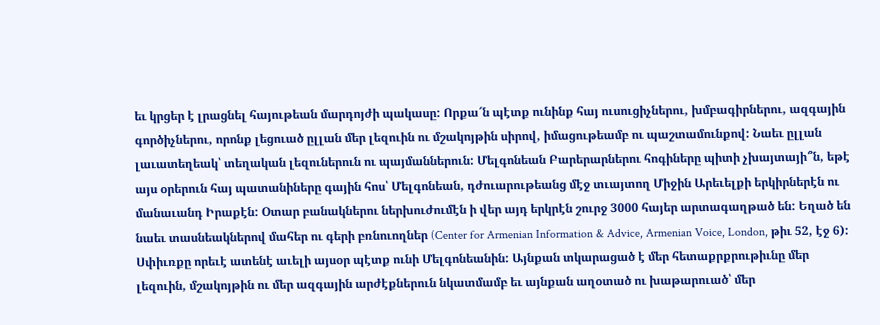եւ կրցեր է լրացնել հայութեան մարդոյժի պակասը: Որքա՜ն պէտք ունինք հայ ուսուցիչներու, խմբագիրներու, ազգային գործիչներու, որոնք լեցուած ըլլան մեր լեզուին ու մշակոյթին սիրով, իմացութեամբ ու պաշտամունքով: Նաեւ ըլլան լաւատեղեակ՝ տեղական լեզուներուն ու պայմաններուն: Մելգոնեան Բարերարներու հոգիները պիտի չխայտայի՞ն, եթէ այս օրերուն հայ պատանիները գային հոս՝ Մելգոնեան, դժուարութեանց մէջ տւայտող Միջին Արեւելքի երկիրներէն ու մանաւանդ Իրաքէն: Օտար բանակներու ներխուժումէն ի վեր այդ երկրէն շուրջ 3000 հայեր արտագաղթած են: Եղած են նաեւ տասնեակներով մահեր ու գերի բռնուողներ (Center for Armenian Information & Advice, Armenian Voice, London, թիւ 52, էջ 6):
Սփիւռքը որեւէ ատենէ աւելի այսօր պէտք ունի Մելգոնեանին: Այնքան տկարացած է մեր հետաքրքրութիւնը մեր լեզուին, մշակոյթին ու մեր ազգային արժէքներուն նկատմամբ եւ այնքան աղօտած ու խաթարուած՝ մեր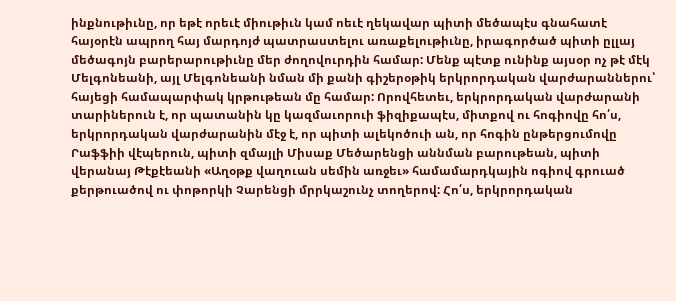ինքնութիւնը, որ եթէ որեւէ միութիւն կամ ոեւէ ղեկավար պիտի մեծապէս գնահատէ հայօրէն ապրող հայ մարդոյժ պատրաստելու առաքելութիւնը, իրագործած պիտի ըլլայ մեծագոյն բարերարութիւնը մեր ժողովուրդին համար: Մենք պէտք ունինք այսօր ոչ թէ մէկ Մելգոնեանի, այլ Մելգոնեանի նման մի քանի գիշերօթիկ երկրորդական վարժարաններու՝ հայեցի համապարփակ կրթութեան մը համար: Որովհետեւ, երկրորդական վարժարանի տարիներուն է, որ պատանին կը կազմաւորուի ֆիզիքապէս, միտքով ու հոգիովը հո՛ս, երկրորդական վարժարանին մէջ է, որ պիտի ալեկոծուի ան, որ հոգին ընթերցումովը Րաֆֆիի վէպերուն, պիտի զմայլի Միսաք Մեծարենցի աննման բարութեան, պիտի վերանայ Թէքէեանի «Աղօթք վաղուան սեմին առջեւ» համամարդկային ոգիով գրուած քերթուածով ու փոթորկի Չարենցի մրրկաշունչ տողերով: Հո՛ս, երկրորդական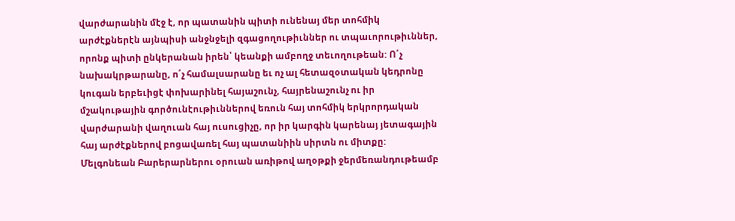վարժարանին մէջ է, որ պատանին պիտի ունենայ մեր տոհմիկ արժէքներէն այնպիսի անջնջելի զգացողութիւններ ու տպաւորութիւններ, որոնք պիտի ընկերանան իրեն՝ կեանքի ամբողջ տեւողութեան: Ո՛չ նախակրթարանը, ո՛չ համալսարանը եւ ոչ ալ հետազօտական կեդրոնը կուգան երբեւիցէ փոխարինել հայաշունչ, հայրենաշունչ ու իր մշակութային գործունէութիւններով եռուն հայ տոհմիկ երկրորդական վարժարանի վաղուան հայ ուսուցիչը, որ իր կարգին կարենայ յետագային հայ արժէքներով բոցավառել հայ պատանիին սիրտն ու միտքը:
Մելգոնեան Բարերարներու օրուան առիթով աղօթքի ջերմեռանդութեամբ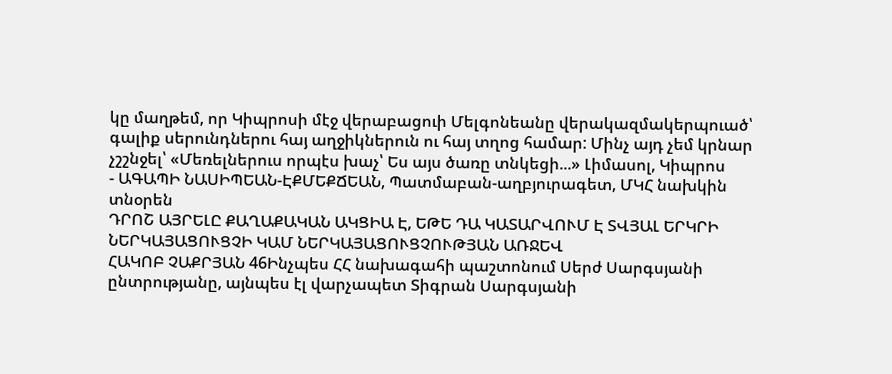կը մաղթեմ, որ Կիպրոսի մէջ վերաբացուի Մելգոնեանը վերակազմակերպուած՝ գալիք սերունդներու հայ աղջիկներուն ու հայ տղոց համար: Մինչ այդ չեմ կրնար չշշնջել՝ «Մեռելներուս որպէս խաչ՝ Ես այս ծառը տնկեցի...» Լիմասոլ, Կիպրոս
- ԱԳԱՊԻ ՆԱՍԻՊԵԱՆ-ԷՔՄԵՔՃԵԱՆ, Պատմաբան-աղբյուրագետ, ՄԿՀ նախկին տնօրեն
ԴՐՈՇ ԱՅՐԵԼԸ ՔԱՂԱՔԱԿԱՆ ԱԿՑԻԱ Է, ԵԹԵ ԴԱ ԿԱՏԱՐՎՈՒՄ Է ՏՎՅԱԼ ԵՐԿՐԻ ՆԵՐԿԱՅԱՑՈՒՑՉԻ ԿԱՄ ՆԵՐԿԱՅԱՑՈՒՑՉՈՒԹՅԱՆ ԱՌՋԵՎ
ՀԱԿՈԲ ՉԱՔՐՅԱՆ 46Ինչպես ՀՀ նախագահի պաշտոնում Սերժ Սարգսյանի ընտրությանը, այնպես էլ վարչապետ Տիգրան Սարգսյանի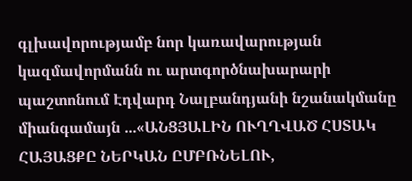գլխավորությամբ նոր կառավարության կազմավորմանն ու արտգործնախարարի պաշտոնում Էդվարդ Նալբանդյանի նշանակմանը միանգամայն ...«ԱՆՑՅԱԼԻՆ ՈՒՂՂՎԱԾ ՀՍՏԱԿ ՀԱՅԱՑՔԸ ՆԵՐԿԱՆ ԸՄԲՌՆԵԼՈՒ,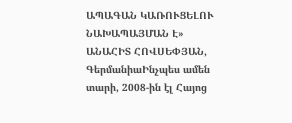ԱՊԱԳԱՆ ԿԱՌՈՒՑԵԼՈՒ ՆԱԽԱՊԱՅՄԱՆ Է»
ԱՆԱՀԻՏ ՀՈՎՍԵՓՅԱՆ, ԳերմանիաԻնչպես ամեն տարի, 2008-ին էլ Հայոց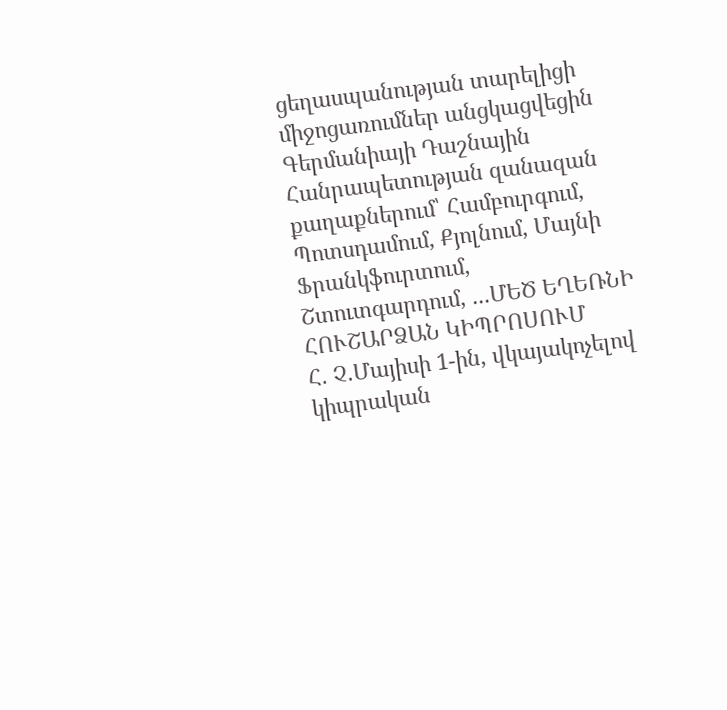ցեղասպանության տարելիցի միջոցառումներ անցկացվեցին Գերմանիայի Դաշնային Հանրապետության զանազան քաղաքներում՝ Համբուրգում, Պոտսդամում, Քյոլնում, Մայնի Ֆրանկֆուրտում, Շտուտգարդում, ...ՄԵԾ ԵՂԵՌՆԻ ՀՈՒՇԱՐՁԱՆ ԿԻՊՐՈՍՈՒՄ
Հ. Չ.Մայիսի 1-ին, վկայակոչելով կիպրական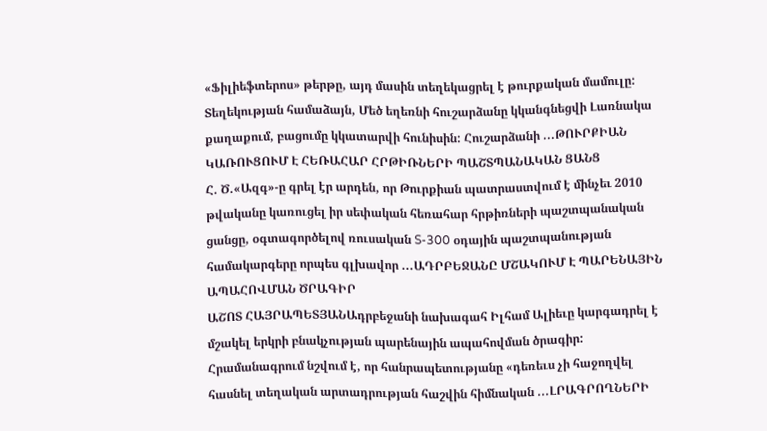«Ֆիլիեֆտերոս» թերթը, այդ մասին տեղեկացրել է թուրքական մամուլը: Տեղեկության համաձայն, Մեծ եղեռնի հուշարձանը կկանգնեցվի Լառնակա քաղաքում, բացումը կկատարվի հունիսին: Հուշարձանի ...ԹՈՒՐՔԻԱՆ ԿԱՌՈՒՑՈՒՄ Է ՀԵՌԱՀԱՐ ՀՐԹԻՌՆԵՐԻ ՊԱՇՏՊԱՆԱԿԱՆ ՑԱՆՑ
Հ. Ծ.«Ազգ»-ը գրել էր արդեն, որ Թուրքիան պատրաստվում է մինչեւ 2010 թվականը կառուցել իր սեփական հեռահար հրթիռների պաշտպանական ցանցը, օգտագործելով ռուսական S-300 օդային պաշտպանության համակարգերը որպես գլխավոր ...ԱԴՐԲԵՋԱՆԸ ՄՇԱԿՈՒՄ Է ՊԱՐԵՆԱՅԻՆ ԱՊԱՀՈՎՄԱՆ ԾՐԱԳԻՐ
ԱՇՈՏ ՀԱՅՐԱՊԵՏՅԱՆԱդրբեջանի նախագահ Իլհամ Ալիեւը կարգադրել է մշակել երկրի բնակչության պարենային ապահովման ծրագիր: Հրամանագրում նշվում է, որ հանրապետությանը «դեռեւս չի հաջողվել հասնել տեղական արտադրության հաշվին հիմնական ...ԼՐԱԳՐՈՂՆԵՐԻ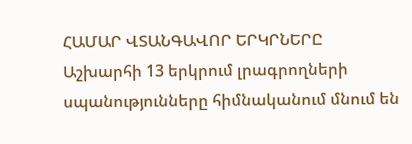ՀԱՄԱՐ ՎՏԱՆԳԱՎՈՐ ԵՐԿՐՆԵՐԸ
Աշխարհի 13 երկրում լրագրողների սպանությունները հիմնականում մնում են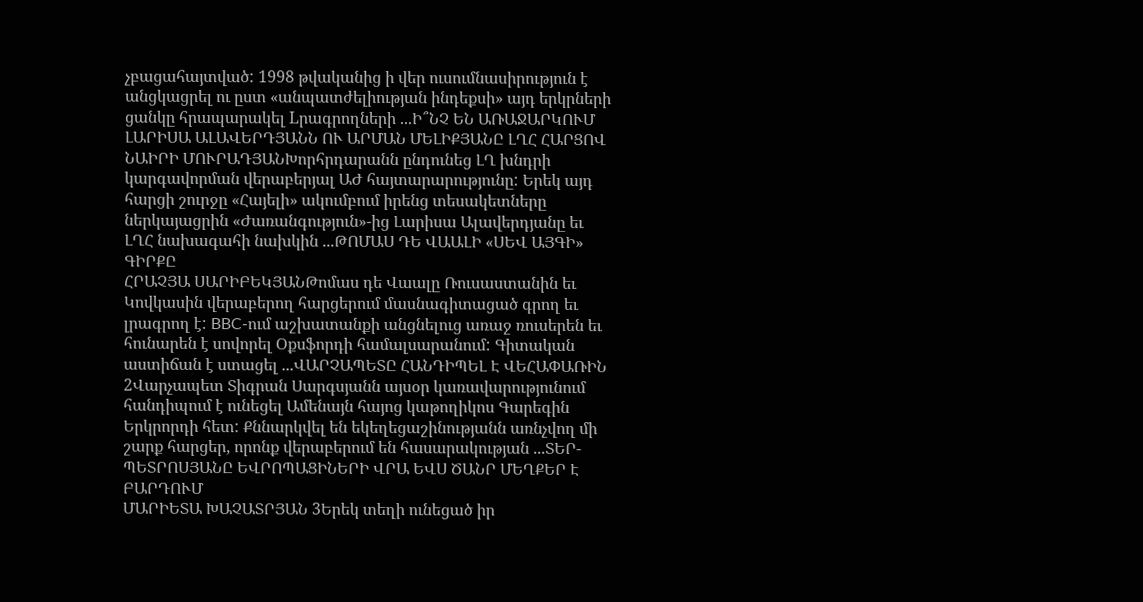չբացահայտված: 1998 թվականից ի վեր ուսումնասիրություն է անցկացրել ու ըստ «անպատժելիության ինդեքսի» այդ երկրների ցանկը հրապարակել Lրագրողների ...Ի՞ՆՉ ԵՆ ԱՌԱՋԱՐԿՈՒՄ ԼԱՐԻՍԱ ԱԼԱՎԵՐԴՅԱՆՆ ՈՒ ԱՐՄԱՆ ՄԵԼԻՔՅԱՆԸ ԼՂՀ ՀԱՐՑՈՎ
ՆԱԻՐԻ ՄՈՒՐԱԴՅԱՆԽորհրդարանն ընդունեց ԼՂ խնդրի կարգավորման վերաբերյալ ԱԺ հայտարարությունը: Երեկ այդ հարցի շուրջը «Հայելի» ակումբում իրենց տեսակետները ներկայացրին «Ժառանգություն»-ից Լարիսա Ալավերդյանը եւ ԼՂՀ նախագահի նախկին ...ԹՈՄԱՍ ԴԵ ՎԱԱԼԻ «ՍԵՎ ԱՅԳԻ» ԳԻՐՔԸ
ՀՐԱՉՅԱ ՍԱՐԻԲԵԿՅԱՆԹոմաս դե Վաալը Ռուսաստանին եւ Կովկասին վերաբերող հարցերում մասնագիտացած գրող եւ լրագրող է: BBC-ում աշխատանքի անցնելուց առաջ ռուսերեն եւ հունարեն է սովորել Օքսֆորդի համալսարանում: Գիտական աստիճան է ստացել ...ՎԱՐՉԱՊԵՏԸ ՀԱՆԴԻՊԵԼ Է ՎԵՀԱՓԱՌԻՆ
2Վարչապետ Տիգրան Սարգսյանն այսօր կառավարությունում հանդիպում է ունեցել Ամենայն հայոց կաթողիկոս Գարեգին Երկրորդի հետ: Քննարկվել են եկեղեցաշինությանն առնչվող մի շարք հարցեր, որոնք վերաբերում են հասարակության ...ՏԵՐ-ՊԵՏՐՈՍՅԱՆԸ ԵՎՐՈՊԱՑԻՆԵՐԻ ՎՐԱ ԵՎՍ ԾԱՆՐ ՄԵՂՔԵՐ Է ԲԱՐԴՈՒՄ
ՄԱՐԻԵՏԱ ԽԱՉԱՏՐՅԱՆ 3Երեկ տեղի ունեցած իր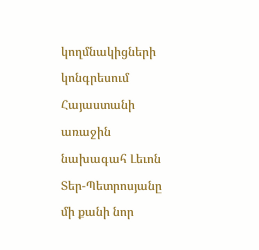կողմնակիցների կոնգրեսում Հայաստանի առաջին նախագահ Լեւոն Տեր-Պետրոսյանը մի քանի նոր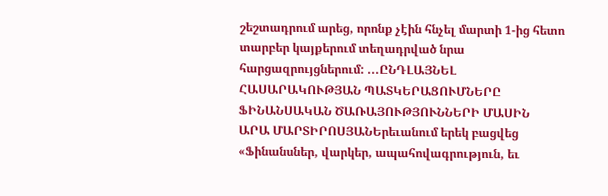շեշտադրում արեց, որոնք չէին հնչել մարտի 1-ից հետո տարբեր կայքերում տեղադրված նրա հարցազրույցներում: ...ԸՆԴԼԱՅՆԵԼ ՀԱՍԱՐԱԿՈՒԹՅԱՆ ՊԱՏԿԵՐԱՑՈՒՄՆԵՐԸ ՖԻՆԱՆՍԱԿԱՆ ԾԱՌԱՅՈՒԹՅՈՒՆՆԵՐԻ ՄԱՍԻՆ
ԱՐԱ ՄԱՐՏԻՐՈՍՅԱՆԵրեւանում երեկ բացվեց «Ֆինանսներ, վարկեր, ապահովագրություն, եւ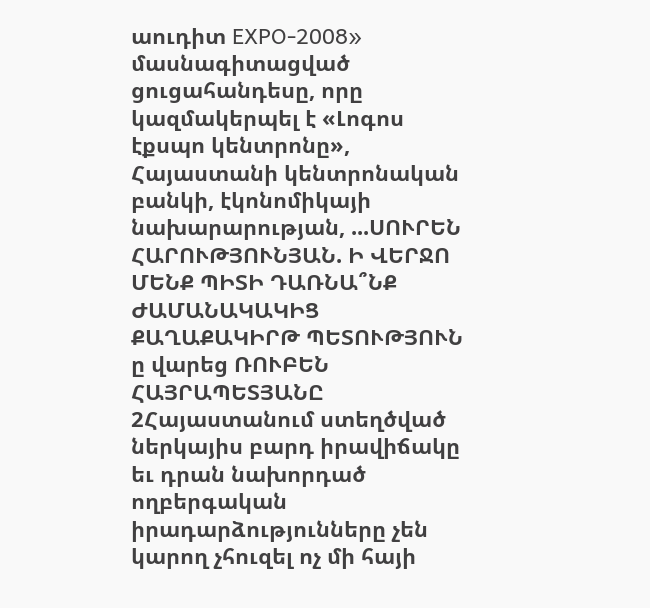աուդիտ EXPO-2008» մասնագիտացված ցուցահանդեսը, որը կազմակերպել է «Լոգոս էքսպո կենտրոնը», Հայաստանի կենտրոնական բանկի, էկոնոմիկայի նախարարության, ...ՍՈՒՐԵՆ ՀԱՐՈՒԹՅՈՒՆՅԱՆ. Ի ՎԵՐՋՈ ՄԵՆՔ ՊԻՏԻ ԴԱՌՆԱ՞ՆՔ ԺԱՄԱՆԱԿԱԿԻՑ ՔԱՂԱՔԱԿԻՐԹ ՊԵՏՈՒԹՅՈՒՆ
ը վարեց ՌՈՒԲԵՆ ՀԱՅՐԱՊԵՏՅԱՆԸ 2Հայաստանում ստեղծված ներկայիս բարդ իրավիճակը եւ դրան նախորդած ողբերգական իրադարձությունները չեն կարող չհուզել ոչ մի հայի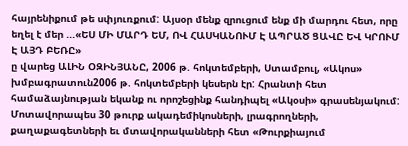հայրենիքում թե սփյուռքում: Այսօր մենք զրուցում ենք մի մարդու հետ, որը եղել է մեր ...«ԵՍ ՄԻ ՄԱՐԴ ԵՄ, ՈՎ ՀԱՍԿԱՆՈՒՄ Է ԱՊՐԱԾ ՑԱՎԸ ԵՎ ԿՐՈՒՄ Է ԱՅԴ ԲԵՌԸ»
ը վարեց ԱԼԻՆ ՕԶԻՆՅԱՆԸ, 2006 թ. հոկտեմբերի, Ստամբուլ, «Ակոս» խմբագրատուն2006 թ. հոկտեմբերի կեսերն էր: Հրանտի հետ համաձայնության եկանք ու որոշեցինք հանդիպել «Ակօսի» գրասենյակում: Մոտավորապես 30 թուրք ակադեմիկոսների, լրագրողների, քաղաքագետների եւ մտավորականների հետ «Թուրքիայում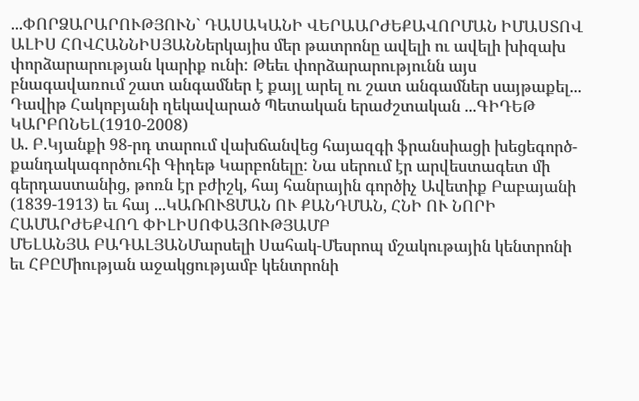...ՓՈՐՁԱՐԱՐՈՒԹՅՈՒՆ` ԴԱՍԱԿԱՆԻ ՎԵՐԱԱՐԺԵՔԱՎՈՐՄԱՆ ԻՄԱՍՏՈՎ
ԱԼԻՍ ՀՈՎՀԱՆՆԻՍՅԱՆՆերկայիս մեր թատրոնը ավելի ու ավելի խիզախ փորձարարության կարիք ունի: Թեեւ փորձարարությունն այս բնագավառում շատ անգամներ է քայլ արել ու շատ անգամներ սայթաքել... Դավիթ Հակոբյանի ղեկավարած Պետական երաժշտական ...ԳԻԴԵԹ ԿԱՐԲՈՆԵԼ(1910-2008)
Ա. Բ.Կյանքի 98-րդ տարում վախճանվեց հայազգի ֆրանսիացի խեցեգործ-քանդակագործուհի Գիդեթ Կարբոնելը: Նա սերում էր արվեստագետ մի գերդաստանից, թոռն էր բժիշկ, հայ հանրային գործիչ Ավետիք Բաբայանի (1839-1913) եւ հայ ...ԿԱՌՈՒՑՄԱՆ ՈՒ ՔԱՆԴՄԱՆ, ՀՆԻ ՈՒ ՆՈՐԻ ՀԱՄԱՐԺԵՔՎՈՂ ՓԻԼԻՍՈՓԱՅՈՒԹՅԱՄԲ
ՄԵԼԱՆՅԱ ԲԱԴԱԼՅԱՆՄարսելի Սահակ-Մեսրոպ մշակութային կենտրոնի եւ ՀԲԸՄիության աջակցությամբ կենտրոնի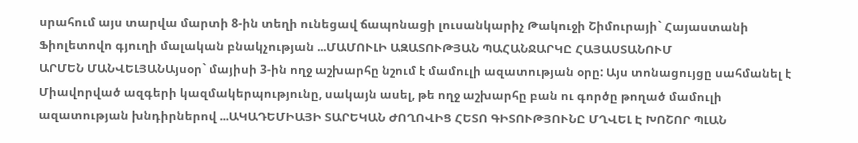սրահում այս տարվա մարտի 8-ին տեղի ունեցավ ճապոնացի լուսանկարիչ Թակուջի Շիմուրայի` Հայաստանի Ֆիոլետովո գյուղի մալական բնակչության ...ՄԱՄՈՒԼԻ ԱԶԱՏՈՒԹՅԱՆ ՊԱՀԱՆՋԱՐԿԸ ՀԱՅԱՍՏԱՆՈՒՄ
ԱՐՄԵՆ ՄԱՆՎԵԼՅԱՆԱյսօր` մայիսի 3-ին ողջ աշխարհը նշում է մամուլի ազատության օրը: Այս տոնացույցը սահմանել է Միավորված ազգերի կազմակերպությունը, սակայն ասել, թե ողջ աշխարհը բան ու գործը թողած մամուլի ազատության խնդիրներով ...ԱԿԱԴԵՄԻԱՅԻ ՏԱՐԵԿԱՆ ԺՈՂՈՎԻՑ ՀԵՏՈ ԳԻՏՈՒԹՅՈՒՆԸ ՄՂՎԵԼ Է ԽՈՇՈՐ ՊԼԱՆ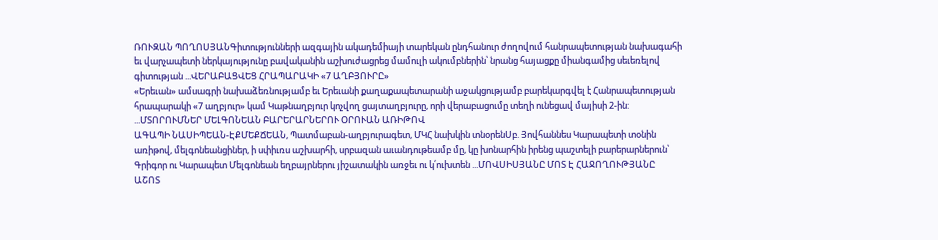ՌՈՒԶԱՆ ՊՈՂՈՍՅԱՆԳիտությունների ազգային ակադեմիայի տարեկան ընդհանուր ժողովում հանրապետության նախագահի եւ վարչապետի ներկայությունը բավականին աշխուժացրեց մամուլի ակումբներին՝ նրանց հայացքը միանգամից սեւեռելով գիտության ...ՎԵՐԱԲԱՑՎԵՑ ՀՐԱՊԱՐԱԿԻ «7 ԱՂԲՅՈՒՐԸ»
«Երեւան» ամսագրի նախաձեռնությամբ եւ Երեւանի քաղաքապետարանի աջակցությամբ բարեկարգվել է Հանրապետության հրապարակի «7 աղբյուր» կամ Կաթնաղբյուր կոչվող ցայտաղբյուրը, որի վերաբացումը տեղի ունեցավ մայիսի 2-ին: ...ՄՏՈՐՈՒՄՆԵՐ ՄԵԼԳՈՆԵԱՆ ԲԱՐԵՐԱՐՆԵՐՈՒ ՕՐՈՒԱՆ ԱՌԻԹՈՎ
ԱԳԱՊԻ ՆԱՍԻՊԵԱՆ-ԷՔՄԵՔՃԵԱՆ, Պատմաբան-աղբյուրագետ, ՄԿՀ նախկին տնօրենՍբ. Յովհաննես Կարապետի տօնին առիթով, մելգոնեանցիներ, ի սփիւռս աշխարհի, սրբազան աւանդութեամբ մը, կը խոնարհին իրենց պաշտելի բարերարներուն՝ Գրիգոր ու Կարապետ Մելգոնեան եղբայրներու յիշատակին առջեւ ու կ՛ուխտեն ...ՄՈՎՍԻՍՅԱՆԸ ՄՈՏ Է ՀԱՋՈՂՈՒԹՅԱՆԸ
ԱՇՈՏ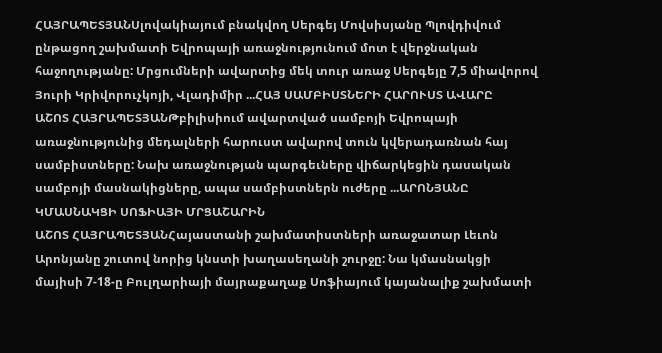ՀԱՅՐԱՊԵՏՅԱՆՍլովակիայում բնակվող Սերգեյ Մովսիսյանը Պլովդիվում ընթացող շախմատի Եվրոպայի առաջնությունում մոտ է վերջնական հաջողությանը: Մրցումների ավարտից մեկ տուր առաջ Սերգեյը 7,5 միավորով Յուրի Կրիվորուչկոյի, Վլադիմիր ...ՀԱՅ ՍԱՄԲԻՍՏՆԵՐԻ ՀԱՐՈՒՍՏ ԱՎԱՐԸ
ԱՇՈՏ ՀԱՅՐԱՊԵՏՅԱՆԹբիլիսիում ավարտված սամբոյի Եվրոպայի առաջնությունից մեդալների հարուստ ավարով տուն կվերադառնան հայ սամբիստները: Նախ առաջնության պարգեւները վիճարկեցին դասական սամբոյի մասնակիցները, ապա սամբիստներն ուժերը ...ԱՐՈՆՅԱՆԸ ԿՄԱՍՆԱԿՑԻ ՍՈՖԻԱՅԻ ՄՐՑԱՇԱՐԻՆ
ԱՇՈՏ ՀԱՅՐԱՊԵՏՅԱՆՀայաստանի շախմատիստների առաջատար Լեւոն Արոնյանը շուտով նորից կնստի խաղասեղանի շուրջը: Նա կմասնակցի մայիսի 7-18-ը Բուլղարիայի մայրաքաղաք Սոֆիայում կայանալիք շախմատի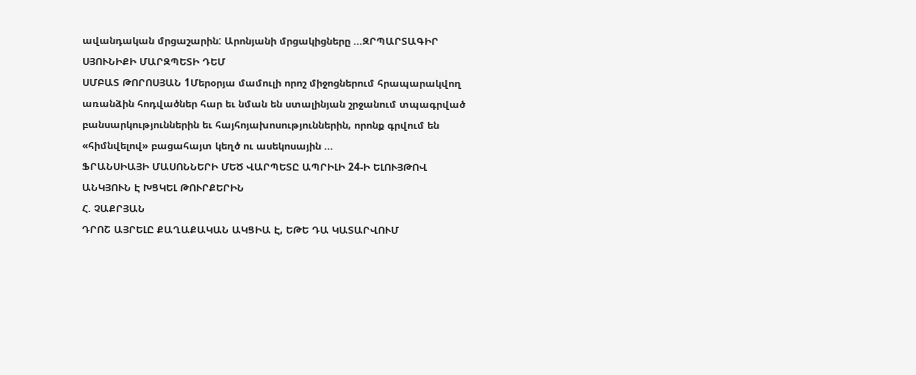ավանդական մրցաշարին: Արոնյանի մրցակիցները ...ԶՐՊԱՐՏԱԳԻՐ ՍՅՈՒՆԻՔԻ ՄԱՐԶՊԵՏԻ ԴԵՄ
ՍՄԲԱՏ ԹՈՐՈՍՅԱՆ 1Մերօրյա մամուլի որոշ միջոցներում հրապարակվող առանձին հոդվածներ հար եւ նման են ստալինյան շրջանում տպագրված բանսարկություններին եւ հայհոյախոսություններին, որոնք գրվում են «հիմնվելով» բացահայտ կեղծ ու ասեկոսային ...
ՖՐԱՆՍԻԱՅԻ ՄԱՍՈՆՆԵՐԻ ՄԵԾ ՎԱՐՊԵՏԸ ԱՊՐԻԼԻ 24-Ի ԵԼՈՒՅԹՈՎ ԱՆԿՅՈՒՆ Է ԽՑԿԵԼ ԹՈՒՐՔԵՐԻՆ
Հ. ՉԱՔՐՅԱՆ
ԴՐՈՇ ԱՅՐԵԼԸ ՔԱՂԱՔԱԿԱՆ ԱԿՑԻԱ Է, ԵԹԵ ԴԱ ԿԱՏԱՐՎՈՒՄ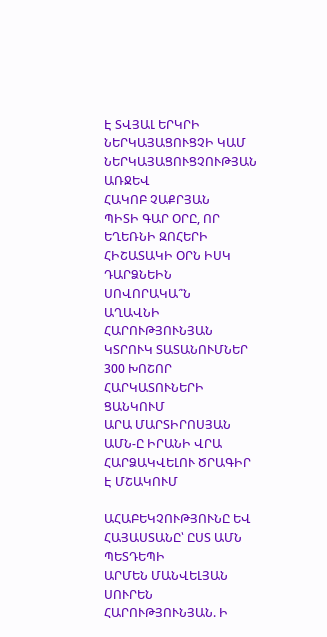Է ՏՎՅԱԼ ԵՐԿՐԻ ՆԵՐԿԱՅԱՑՈՒՑՉԻ ԿԱՄ ՆԵՐԿԱՅԱՑՈՒՑՉՈՒԹՅԱՆ ԱՌՋԵՎ
ՀԱԿՈԲ ՉԱՔՐՅԱՆ
ՊԻՏԻ ԳԱՐ ՕՐԸ, ՈՐ ԵՂԵՌՆԻ ԶՈՀԵՐԻ ՀԻՇԱՏԱԿԻ ՕՐՆ ԻՍԿ ԴԱՐՁՆԵԻՆ ՍՈՎՈՐԱԿԱ՞Ն
ԱՂԱՎՆԻ ՀԱՐՈՒԹՅՈՒՆՅԱՆ
ԿՏՐՈՒԿ ՏԱՏԱՆՈՒՄՆԵՐ 300 ԽՈՇՈՐ ՀԱՐԿԱՏՈՒՆԵՐԻ ՑԱՆԿՈՒՄ
ԱՐԱ ՄԱՐՏԻՐՈՍՅԱՆ
ԱՄՆ-Ը ԻՐԱՆԻ ՎՐԱ ՀԱՐՁԱԿՎԵԼՈՒ ԾՐԱԳԻՐ Է ՄՇԱԿՈՒՄ

ԱՀԱԲԵԿՉՈՒԹՅՈՒՆԸ ԵՎ ՀԱՅԱՍՏԱՆԸ՝ ԸՍՏ ԱՄՆ ՊԵՏԴԵՊԻ
ԱՐՄԵՆ ՄԱՆՎԵԼՅԱՆ
ՍՈՒՐԵՆ ՀԱՐՈՒԹՅՈՒՆՅԱՆ. Ի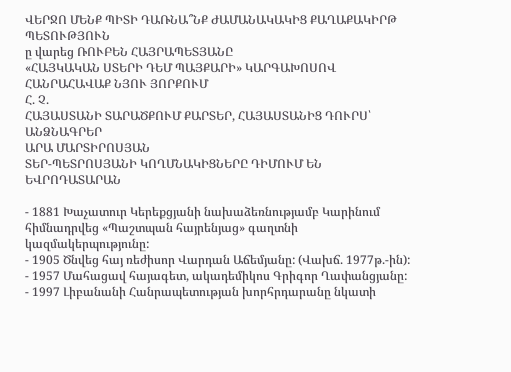ՎԵՐՋՈ ՄԵՆՔ ՊԻՏԻ ԴԱՌՆԱ՞ՆՔ ԺԱՄԱՆԱԿԱԿԻՑ ՔԱՂԱՔԱԿԻՐԹ ՊԵՏՈՒԹՅՈՒՆ
ը վարեց ՌՈՒԲԵՆ ՀԱՅՐԱՊԵՏՅԱՆԸ
«ՀԱՅԿԱԿԱՆ ՍՏԵՐԻ ԴԵՄ ՊԱՅՔԱՐԻ» ԿԱՐԳԱԽՈՍՈՎ ՀԱՆՐԱՀԱՎԱՔ ՆՅՈՒ ՅՈՐՔՈՒՄ
Հ. Չ.
ՀԱՅԱՍՏԱՆԻ ՏԱՐԱԾՔՈՒՄ ՔԱՐՏԵՐ, ՀԱՅԱՍՏԱՆԻՑ ԴՈՒՐՍ՝ ԱՆՁՆԱԳՐԵՐ
ԱՐԱ ՄԱՐՏԻՐՈՍՅԱՆ
ՏԵՐ-ՊԵՏՐՈՍՅԱՆԻ ԿՈՂՄՆԱԿԻՑՆԵՐԸ ԴԻՄՈՒՄ ԵՆ ԵՎՐՈԴԱՏԱՐԱՆ

- 1881 Խաչատուր Կերեքցյանի նախաձեռնությամբ Կարինում հիմնադրվեց «Պաշտպան հայրենյաց» գաղտնի կազմակերպությունը:
- 1905 Ծնվեց հայ ռեժիսոր Վարդան Աճեմյանը: (Վախճ. 1977թ.-ին):
- 1957 Մահացավ հայագետ, ակադեմիկոս Գրիգոր Ղափանցյանը:
- 1997 Լիբանանի Հանրապետության խորհրդարանը նկատի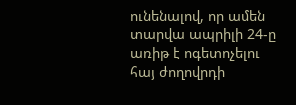ունենալով, որ ամեն տարվա ապրիլի 24-ը առիթ է ոգետոչելու հայ ժողովրդի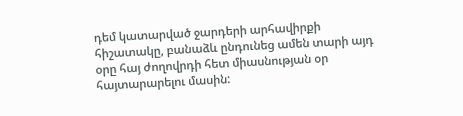դեմ կատարված ջարդերի արհավիրքի հիշատակը, բանաձև ընդունեց ամեն տարի այդ օրը հայ ժողովրդի հետ միասնության օր հայտարարելու մասին: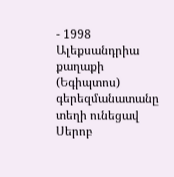- 1998 Ալեքսանդրիա քաղաքի (Եգիպտոս) գերեզմանատանը տեղի ունեցավ Սերոբ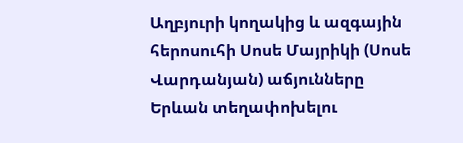Աղբյուրի կողակից և ազգային հերոսուհի Սոսե Մայրիկի (Սոսե Վարդանյան) աճյունները Երևան տեղափոխելու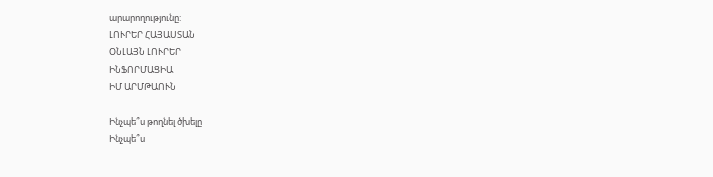արարողությունը:
ԼՈՒՐԵՐ ՀԱՅԱՍՏԱՆ
ՕՆԼԱՅՆ ԼՈՒՐԵՐ
ԻՆՖՈՐՄԱՑԻԱ
ԻՄ ԱՐՄԹԱՈՒՆ

Ինչպե՞ս թողնել ծխելը
Ինչպե՞ս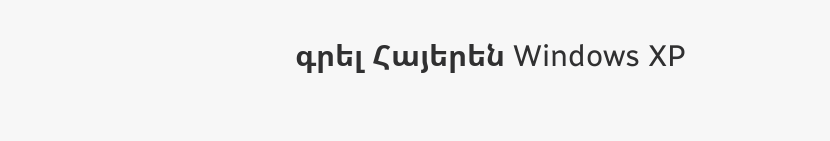գրել Հայերեն Windows XP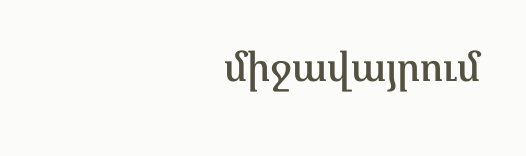միջավայրում